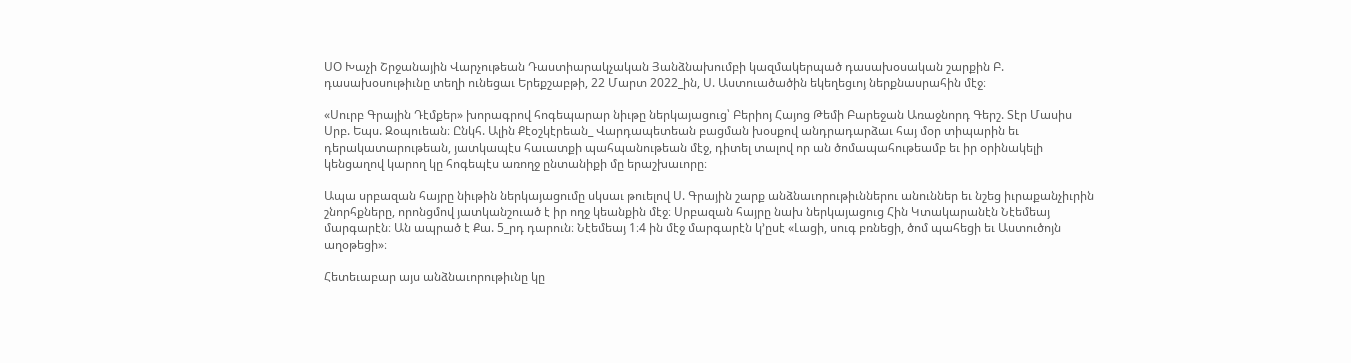ՍՕ Խաչի Շրջանային Վարչութեան Դաստիարակչական Յանձնախումբի կազմակերպած դասախօսական շարքին Բ. դասախօսութիւնը տեղի ունեցաւ Երեքշաբթի, 22 Մարտ 2022_ին, Ս. Աստուածածին եկեղեցւոյ ներքնասրահին մէջ։

«Սուրբ Գրային Դէմքեր» խորագրով հոգեպարար նիւթը ներկայացուց՝ Բերիոյ Հայոց Թեմի Բարեջան Առաջնորդ Գերշ. Տէր Մասիս Սրբ. Եպս. Զօպուեան։ Ընկհ. Ալին Քէօշկէրեան_ Վարդապետեան բացման խօսքով անդրադարձաւ հայ մօր տիպարին եւ դերակատարութեան, յատկապէս հաւատքի պահպանութեան մէջ, դիտել տալով որ ան ծոմապահութեամբ եւ իր օրինակելի կենցաղով կարող կը հոգեպէս առողջ ընտանիքի մը երաշխաւորը։

Ապա սրբազան հայրը նիւթին ներկայացումը սկսաւ թուելով Ս. Գրային շարք անձնաւորութիւններու անուններ եւ նշեց իւրաքանչիւրին շնորհքները, որոնցմով յատկանշուած է իր ողջ կեանքին մէջ։ Սրբազան հայրը նախ ներկայացուց Հին Կտակարանէն Նէեմեայ մարգարէն։ Ան ապրած է Քա. 5_րդ դարուն։ Նէեմեայ 1։4 ին մէջ մարգարէն կ’ըսէ «Լացի, սուգ բռնեցի, ծոմ պահեցի եւ Աստուծոյն աղօթեցի»։

Հետեւաբար այս անձնաւորութիւնը կը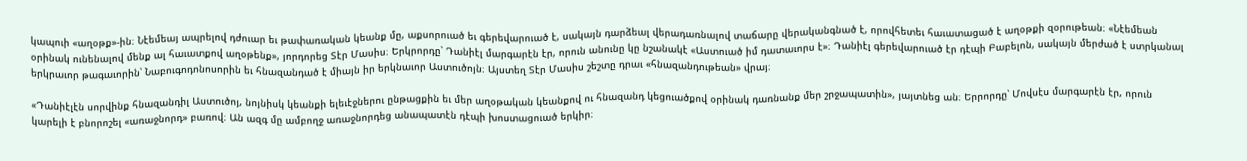կապուի «աղօթք»-ին։ Նէեմեայ ապրելով դժուար եւ թափառական կեանք մը, աքսորուած եւ գերեվարուած է, սակայն դարձեալ վերադառնալով տաճարը վերականգնած է, որովհետեւ հաւատացած է աղօթքի զօրութեան։ «Նէեմեան օրինակ ունենալով մենք ալ հաւատքով աղօթենք», յորդորեց Տէր Մասիս։ Երկրորդը՝ Դանիէլ մարգարէն էր, որուն անունը կը նշանակէ «Աստուած իմ դատաւորս է»։ Դանիէլ գերեվարուած էր դէպի Բաբելոն, սակայն մերժած է ստրկանալ երկրաւոր թագաւորին՝ Նաբուգոդոնոսորին եւ հնազանդած է միայն իր երկնաւոր Աստուծոյն։ Այստեղ Տէր Մասիս շեշտը դրաւ «հնազանդութեան» վրայ։

«Դանիէլէն սորվինք հնազանդիլ Աստուծոյ, նոյնիսկ կեանքի ելեւէջներու ընթացքին եւ մեր աղօթական կեանքով ու հնազանդ կեցուածքով օրինակ դառնանք մեր շրջապատին», յայտնեց ան։ Երրորդը՝ Մովսէս մարգարէն էր, որուն կարելի է բնորոշել «առաջնորդ» բառով։ Ան ազգ մը ամբողջ առաջնորդեց անապատէն դէպի խոստացուած երկիր։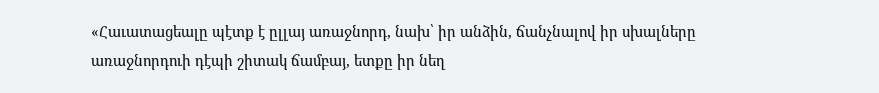«Հաւատացեալը պէտք է ըլլայ առաջնորդ, նախ՝ իր անձին, ճանչնալով իր սխալները առաջնորդուի դէպի շիտակ ճամբայ, ետքը իր նեղ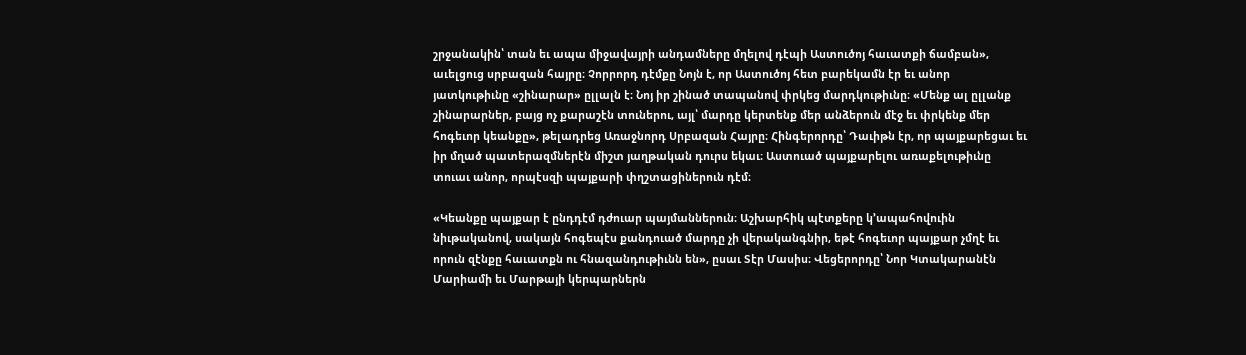շրջանակին՝ տան եւ ապա միջավայրի անդամները մղելով դէպի Աստուծոյ հաւատքի ճամբան», աւելցուց սրբազան հայրը։ Չորրորդ դէմքը Նոյն է, որ Աստուծոյ հետ բարեկամն էր եւ անոր յատկութիւնը «շինարար» ըլլալն է։ Նոյ իր շինած տապանով փրկեց մարդկութիւնը։ «Մենք ալ ըլլանք շինարարներ, բայց ոչ քարաշէն տուներու, այլ՝ մարդը կերտենք մեր անձերուն մէջ եւ փրկենք մեր հոգեւոր կեանքը», թելադրեց Առաջնորդ Սրբազան Հայրը։ Հինգերորդը՝ Դաւիթն էր, որ պայքարեցաւ եւ իր մղած պատերազմներէն միշտ յաղթական դուրս եկաւ։ Աստուած պայքարելու առաքելութիւնը տուաւ անոր, որպէսզի պայքարի փղշտացիներուն դէմ։

«Կեանքը պայքար է ընդդէմ դժուար պայմաններուն։ Աշխարհիկ պէտքերը կ’ապահովուին նիւթականով, սակայն հոգեպէս քանդուած մարդը չի վերականգնիր, եթէ հոգեւոր պայքար չմղէ եւ որուն զէնքը հաւատքն ու հնազանդութիւնն են», ըսաւ Տէր Մասիս։ Վեցերորդը՝ Նոր Կտակարանէն Մարիամի եւ Մարթայի կերպարներն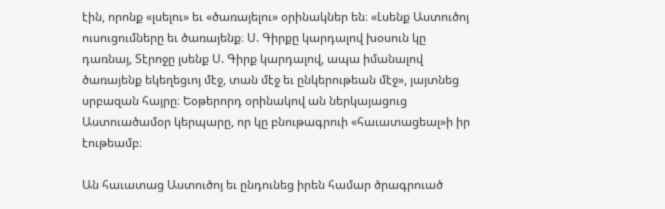էին, որոնք «լսելու» եւ «ծառայելու» օրինակներ են։ «Լսենք Աստուծոյ ուսուցումները եւ ծառայենք։ Ս. Գիրքը կարդալով խօսուն կը դառնայ, Տէրոջը լսենք Ս. Գիրք կարդալով, ապա իմանալով ծառայենք եկեղեցւոյ մէջ, տան մէջ եւ ընկերութեան մէջ», յայտնեց սրբազան հայրը։ Եօթերորդ օրինակով ան ներկայացուց Աստուածամօր կերպարը, որ կը բնութագրուի «հաւատացեալ»ի իր էութեամբ։

Ան հաւատաց Աստուծոյ եւ ընդունեց իրեն համար ծրագրուած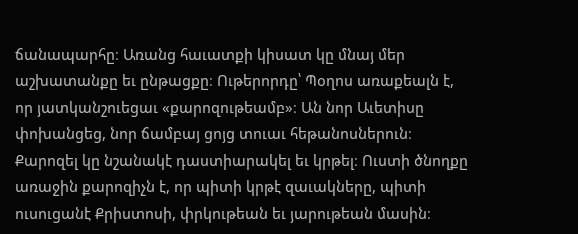ճանապարհը։ Առանց հաւատքի կիսատ կը մնայ մեր աշխատանքը եւ ընթացքը։ Ութերորդը՝ Պօղոս առաքեալն է, որ յատկանշուեցաւ «քարոզութեամբ»։ Ան նոր Աւետիսը փոխանցեց, նոր ճամբայ ցոյց տուաւ հեթանոսներուն։ Քարոզել կը նշանակէ դաստիարակել եւ կրթել։ Ուստի ծնողքը առաջին քարոզիչն է, որ պիտի կրթէ զաւակները, պիտի ուսուցանէ Քրիստոսի, փրկութեան եւ յարութեան մասին։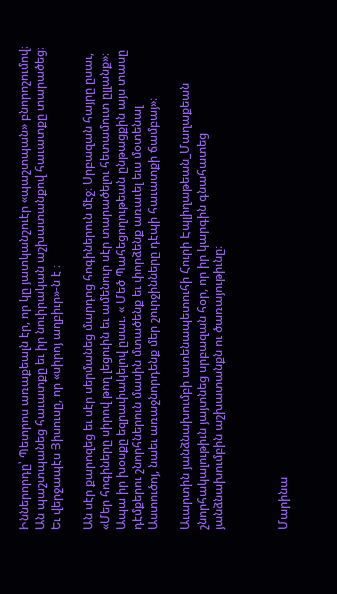Իններորդը՝ Պետրոս առաքեալն էր, որ կը յատկանշուէր «պաշտպան» բնորոշումով։ Ան պաշտպանեց հաւատքը եւ իր նուիրական աշխատանքով հաւատքը տարածեց։ Եւ վերջապէս Յիսուսը, որ «սիրոյ աղբիւր»-ն է ։

Ան սէր քարոզեց եւ սէր սերմանեց մարդոց հոգիներուն մէջ։ Սրբազան հայրը ըսաւ, «Մեր հոգիները սիրով թող լեցուին եւ ամենուր սէր տարածելու հետամուտ ըլլանք»։ Ապա իր խօսքը եզրափակելով ըսաւ. « Մեծ Պահեցողութեան ընթացքին այս տասը դէմքերու շնորհներուն մասին մտածենք եւ փորձենք առաւել եւս մօտենալ Աստուծոյ, նաեւ առաջնորդենք մեր շուրջինները դէպի հաւատքի ճամբայ»։

Աւարտին յանձնախումբի ատենապետուհի Հուրի Էպլիղաթեան_Մաղաքեան շնորհակալութիւն յայտնեց սրբազան հօր, որ իր կարգին գնահատեց յանձնախումբին աշխատանքն ու ծառայութիւնը։



Մարինա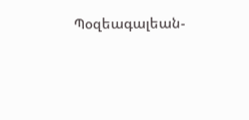Պօզեագալեան-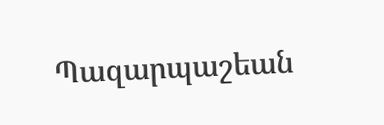Պազարպաշեան